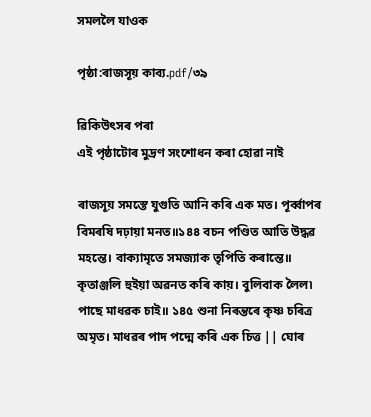সমললৈ যাওক

পৃষ্ঠা:ৰাজসূয় কাব্য.pdf/৩৯

ৱিকিউৎসৰ পৰা
এই পৃষ্ঠাটোৰ মুদ্ৰণ সংশোধন কৰা হোৱা নাই

ৰাজসূয় সমস্তে যুগুতি আনি কৰি এক মত। পূৰ্ব্বাপৰ বিমৰষি দঢ়ায়া মনত॥১৪৪ বচন পণ্ডিত আতি উদ্ধৱ মহন্তে। বাক্যামৃতে সমজ্যাক তৃপিতি কৰান্তে॥ কৃতাঞ্জলি হুইয়া অৱনত কৰি কায়। বুলিবাক লৈল৷ পাছে মাধৱক চাই॥ ১৪৫ শুনা নিৰন্তৰে কৃষ্ণ চৰিত্ৰ অমৃত। মাধৱৰ পাদ পদ্মে কৰি এক চিত্ত || ঘোৰ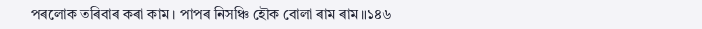পৰলোক তৰিবাৰ কৰা কাম। পাপৰ নিসঞ্চি হৌক বোলা ৰাম ৰাম॥১৪৬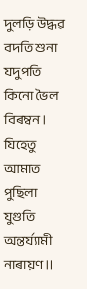দুলড়ি উদ্ধৱ বদতি শুনা যদুপতি কিনো ভৈল বিৰম্বন। যিহেতু আমাত পুছিলা যুগুতি অন্তৰ্য্যামী নাৰায়ণ॥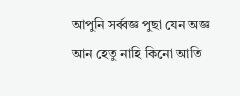আপুনি সৰ্ব্বজ্ঞ পুছা যেন অজ্ঞ আন হেতু নাহি কিনো আতি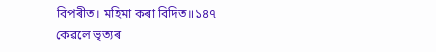বিপৰীত। মহিমা কৰা বিদিত॥১৪৭ কেৱলে ভৃত্যৰ